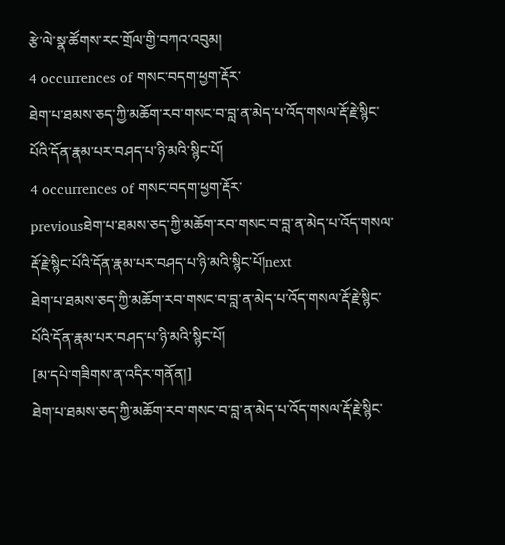རྩེ་ལེ་སྣ་ཚོགས་རང་གྲོལ་གྱི་བཀའ་འབུམ།
4 occurrences of གསང་བདག་ཕྱག་རྡོར་
ཐེག་པ་ཐམས་ཅད་ཀྱི་མཆོག་རབ་གསང་བ་བླ་ན་མེད་པ་འོད་གསལ་རྡོ་རྗེ་སྙིང་པོའི་དོན་རྣམ་པར་བཤད་པ་ཉི་མའི་སྙིང་པོ།
4 occurrences of གསང་བདག་ཕྱག་རྡོར་
previousཐེག་པ་ཐམས་ཅད་ཀྱི་མཆོག་རབ་གསང་བ་བླ་ན་མེད་པ་འོད་གསལ་རྡོ་རྗེ་སྙིང་པོའི་དོན་རྣམ་པར་བཤད་པ་ཉི་མའི་སྙིང་པོ།next
ཐེག་པ་ཐམས་ཅད་ཀྱི་མཆོག་རབ་གསང་བ་བླ་ན་མེད་པ་འོད་གསལ་རྡོ་རྗེ་སྙིང་པོའི་དོན་རྣམ་པར་བཤད་པ་ཉི་མའི་སྙིང་པོ།
[མ་དཔེ་གཟིགས་ན་འདིར་གནོན།]
ཐེག་པ་ཐམས་ཅད་ཀྱི་མཆོག་རབ་གསང་བ་བླ་ན་མེད་པ་འོད་གསལ་རྡོ་རྗེ་སྙིང་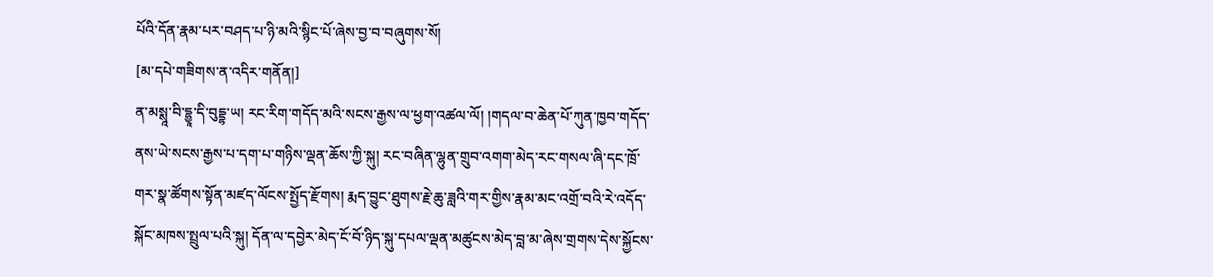པོའི་དོན་རྣམ་པར་བཤད་པ་ཉི་མའི་སྙིང་པོ་ཞེས་བྱ་བ་བཞུགས་སོ།
[མ་དཔེ་གཟིགས་ན་འདིར་གནོན།]
ན་མསྶཱ་བི་དྷྱཱ་དི་བུདྡྷ་ཡ། རང་རིག་གདོད་མའི་སངས་རྒྱས་ལ་ཕྱག་འཚལ་ལོ། །གདལ་བ་ཆེན་པོ་ཀུན་ཁྱབ་གདོད་ནས་ཡེ་སངས་རྒྱས་པ་དག་པ་གཉིས་ལྡན་ཆོས་ཀྱི་སྐུ། རང་བཞིན་ལྷུན་གྲུབ་འགག་མེད་རང་གསལ་ཞི་དང་ཁྲོ་གར་སྣ་ཚོགས་སྟོན་མཛད་ལོངས་སྤྱོད་རྫོགས། རྨད་བྱུང་ཐུགས་རྗེ་ཆུ་ཟླའི་གར་གྱིས་རྣམ་མང་འགྲོ་བའི་རེ་འདོད་སྐོང་མཁས་སྤྲུལ་པའི་སྐུ། དོན་ལ་དབྱེར་མེད་ངོ་བོ་ཉིད་སྐུ་དཔལ་ལྡན་མཚུངས་མེད་བླ་མ་ཞེས་གྲགས་དེས་སྐྱོངས་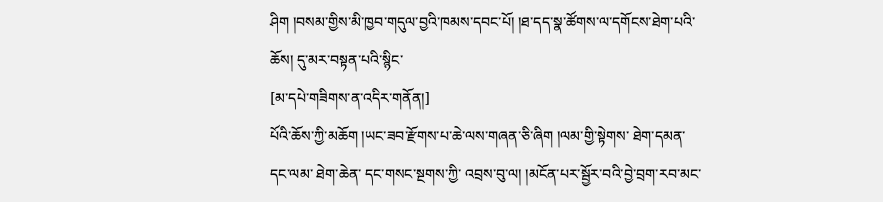ཤིག །བསམ་གྱིས་མི་ཁྱབ་གདུལ་བྱའི་ཁམས་དབང་པོ། །ཐ་དད་སྣ་ཚོགས་ལ་དགོངས་ཐེག་པའི་ཆོས། དུ་མར་བསྟན་པའི་སྙིང་
[མ་དཔེ་གཟིགས་ན་འདིར་གནོན།]
པོའི་ཆོས་ཀྱི་མཆོག །ཡང་ཟབ་རྫོགས་པ་ཆེ་ལས་གཞན་ཅི་ཞིག །ལམ་གྱི་སྟེགས་ ཐེག་དམན་ དང་ལམ་ ཐེག་ཆེན་ དང་གསང་སྔགས་ཀྱི་ འབྲས་བུ་ལ། །མངོན་པར་སྦྱོར་བའི་བྱེ་བྲག་རབ་མང་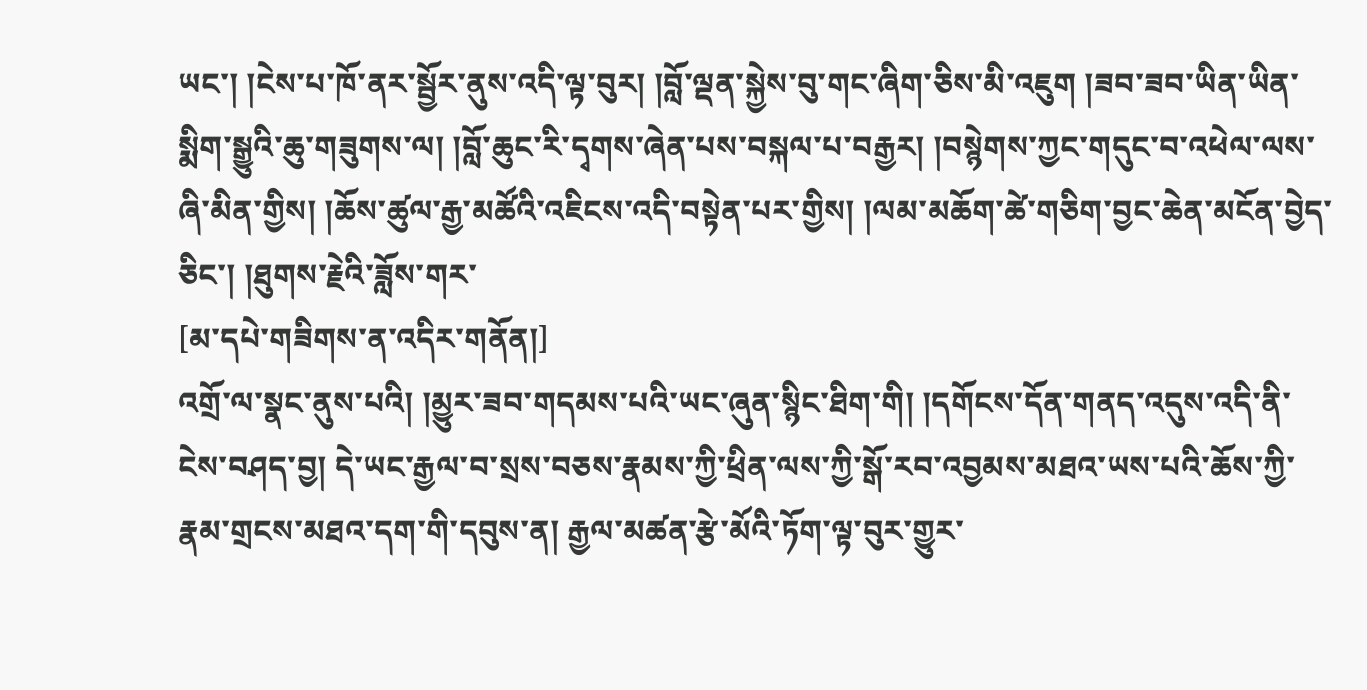ཡང་། །ངེས་པ་ཁོ་ནར་སྦྱོར་ནུས་འདི་ལྟ་བུར། །བློ་ལྡན་སྐྱེས་བུ་གང་ཞིག་ཅིས་མི་འཇུག །ཟབ་ཟབ་ཡིན་ཡིན་སྨིག་སྒྱུའི་ཆུ་གཟུགས་ལ། །བློ་ཆུང་རི་དྭགས་ཞེན་པས་བསྐལ་པ་བརྒྱར། །བསྙེགས་ཀྱང་གདུང་བ་འཕེལ་ལས་ཞི་མིན་གྱིས། །ཆོས་ཚུལ་རྒྱ་མཚོའི་འཇིངས་འདི་བསྟེན་པར་གྱིས། །ལམ་མཆོག་ཚེ་གཅིག་བྱང་ཆེན་མངོན་བྱེད་ཅིང་། །ཐུགས་རྗེའི་ཟློས་གར་
[མ་དཔེ་གཟིགས་ན་འདིར་གནོན།]
འགྲོ་ལ་སྣང་ནུས་པའི། །མྱུར་ཟབ་གདམས་པའི་ཡང་ཞུན་སྙིང་ཐིག་གི། །དགོངས་དོན་གནད་འདུས་འདི་ནི་ངེས་བཤད་བྱ། དེ་ཡང་རྒྱལ་བ་སྲས་བཅས་རྣམས་ཀྱི་ཕྲིན་ལས་ཀྱི་སྒོ་རབ་འབྱམས་མཐའ་ཡས་པའི་ཆོས་ཀྱི་རྣམ་གྲངས་མཐའ་དག་གི་དབུས་ན། རྒྱལ་མཚན་རྩེ་མོའི་ཏོག་ལྟ་བུར་གྱུར་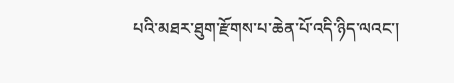པའི་མཐར་ཐུག་རྫོགས་པ་ཆེན་པོ་འདི་ཉིད་ལའང་།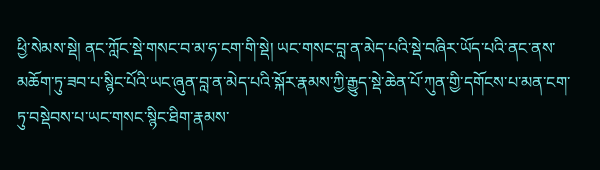ཕྱི་སེམས་སྡེ། ནང་ཀློང་སྡེ་གསང་བ་མ་ཧ་ངག་གི་སྡེ། ཡང་གསང་བླ་ན་མེད་པའི་སྡེ་བཞིར་ཡོད་པའི་ནང་ནས་མཆོག་ཏུ་ཟབ་པ་སྙིང་པོའི་ཡང་ཞུན་བླ་ན་མེད་པའི་སྐོར་རྣམས་ཀྱི་རྒྱུད་སྡེ་ཆེན་པོ་ཀུན་གྱི་དགོངས་པ་མན་ངག་ཏུ་བསྡེབས་པ་ཡང་གསང་སྙིང་ཐིག་རྣམས་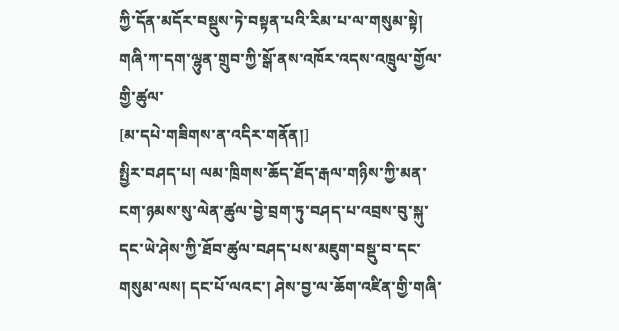ཀྱི་དོན་མདོར་བསྡུས་ཏེ་བསྟན་པའི་རིམ་པ་ལ་གསུམ་སྟེ། གཞི་ཀ་དག་ལྷུན་གྲུབ་ཀྱི་སྒོ་ནས་འཁོར་འདས་འཁྲུལ་གྱོལ་གྱི་ཚུལ་
[མ་དཔེ་གཟིགས་ན་འདིར་གནོན།]
སྤྱིར་བཤད་པ། ལམ་ཁྲིགས་ཆོད་ཐོད་རྒལ་གཉིས་ཀྱི་མན་ངག་ཉམས་སུ་ལེན་ཚུལ་བྱེ་བྲག་ཏུ་བཤད་པ་འབྲས་བུ་སྐུ་དང་ཡེ་ཤེས་ཀྱི་ཐོབ་ཚུལ་བཤད་པས་མཇུག་བསྡུ་བ་དང་གསུམ་ལས། དང་པོ་ལའང་། ཤེས་བྱ་ལ་ཆོག་འཛིན་གྱི་གཞི་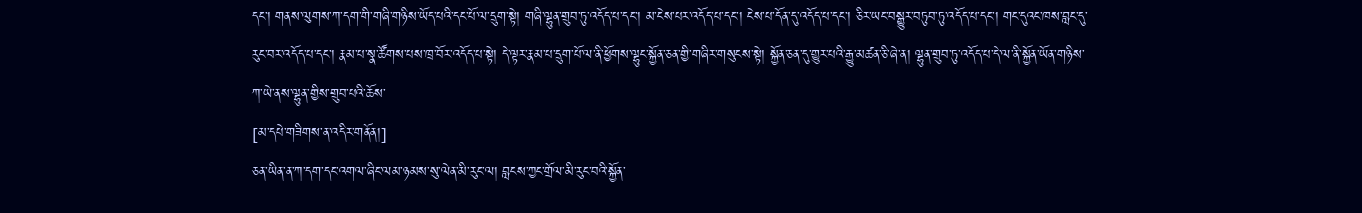དང་། གནས་ལུགས་ཀ་དག་གི་གཞི་གཉིས་ཡོད་པའི་དང་པོ་ལ་དྲུག་སྟེ། གཞི་ལྷུན་གྲུབ་ཏུ་འདོད་པ་དང་། མ་ངེས་པར་འདོད་པ་དང་། ངེས་པ་དོན་དུ་འདོད་པ་དང་། ཅིར་ཡང་བསྒྱུར་བཏུབ་ཏུ་འདོད་པ་དང་། གང་དུའང་ཁས་བླང་དུ་རུང་བར་འདོད་པ་དང་། རྣམ་པ་སྣ་ཚོགས་པས་ཁྲ་བོར་འདོད་པ་སྟེ། དེ་ལྟར་རྣམ་པ་དྲུག་པོ་ལ་ནི་ཕྱོགས་ལྷུང་སྐྱོན་ཅན་གྱི་གཞིར་གསུངས་སྟེ། སྐྱོན་ཅན་དུ་གྱུར་པའི་རྒྱུ་མཚན་ཅི་ཞེ་ན། ལྷུན་གྲུབ་ཏུ་འདོད་པ་དེ་ལ་ནི་སྐྱོན་ཡོན་གཉིས་ཀ་ཡེ་ནས་ལྷུན་གྱིས་གྲུབ་པའི་ཆོས་
[མ་དཔེ་གཟིགས་ན་འདིར་གནོན།]
ཅན་ཡིན་ན་ཀ་དག་དང་འགལ་ཞིང་ལམ་ཉམས་སུ་ལེན་མི་རུང་ལ། བླངས་ཀྱང་གྲོལ་མི་རུང་བའི་སྐྱོན་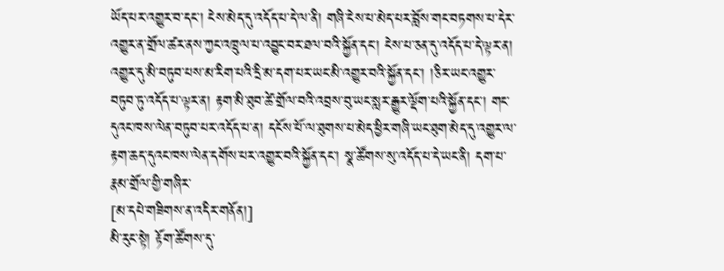ཡོད་པར་འགྱུར་བ་དང་། ངེས་མེད་དུ་འདོད་པ་དེ་ལ་ནི། གཞི་ངེས་པ་མེད་པར་བློས་གང་བཏགས་པ་དེར་འགྱུར་ན་གྲོལ་ཚར་ནས་ཀྱང་འཁྲུལ་པ་འབྱུང་བར་ཐལ་བའི་སྐྱོན་དང་། ངེས་པ་ཅན་དུ་འདོད་པ་དེ་ལྟར་ན། འགྱུར་དུ་མི་བཏུབ་པས་མ་རིག་པའི་དྲི་མ་དག་པར་ཡང་མི་འགྱུར་བའི་སྐྱོན་དང་། །ཅིར་ཡང་འགྱུར་བཏུབ་ཏུ་འདོད་པ་ལྟར་ན། རྟག་མི་ཐུབ་ཚེ་གྲོལ་བའི་འབྲས་བུ་ཡང་སླར་རྒྱུར་ལྡོག་པའི་སྐྱོན་དང་། གང་དུའང་ཁས་ལེན་བཏུབ་པར་འདོད་པ་ན། དངོས་པོ་ལ་ཐུགས་པ་མེད་ཕྱིར་གཞི་ཡང་ཐུག་མེད་དུ་འགྱུར་ལ་རྟག་ཆད་དུའང་ཁས་ལེན་དགོས་པར་འགྱུར་བའི་སྐྱོན་དང་། སྣ་ཚོགས་སུ་འདོད་པ་དེ་ཡང་ནི། དག་པ་རྣམ་གྲོལ་གྱི་གཞིར་
[མ་དཔེ་གཟིགས་ན་འདིར་གནོན།]
མི་རུང་སྟེ། རྟོག་ཚོགས་དུ་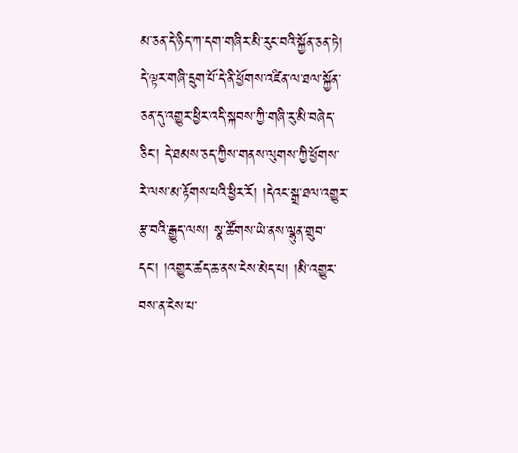མ་ཅན་དེ་ཉིད་ཀ་དག་གཞིར་མི་རུང་བའི་སྐྱོན་ཅན་ཏེ། དེ་ལྟར་གཞི་དྲུག་པོ་དེ་ནི་ཕྱོགས་འཛིན་ལ་ཐལ་སྐྱོན་ཅན་དུ་འགྱུར་ཕྱིར་འདི་སྐབས་ཀྱི་གཞི་རུ་མི་བཞེད་ཅིང་། དེ་ཐམས་ཅད་ཀྱིས་གནས་ལུགས་ཀྱི་ཕྱོགས་རེ་ལས་མ་རྟོགས་པའི་ཕྱིར་རོ། །དེའང་སྒྲ་ཐལ་འགྱུར་རྩ་བའི་རྒྱུད་ལས། སྣ་ཚོགས་ཡེ་ནས་ལྷུན་གྲུབ་དང་། །འགྱུར་ཚད་ཆ་ནས་ངེས་མེད་པ། །མི་འགྱུར་བས་ན་ངེས་པ་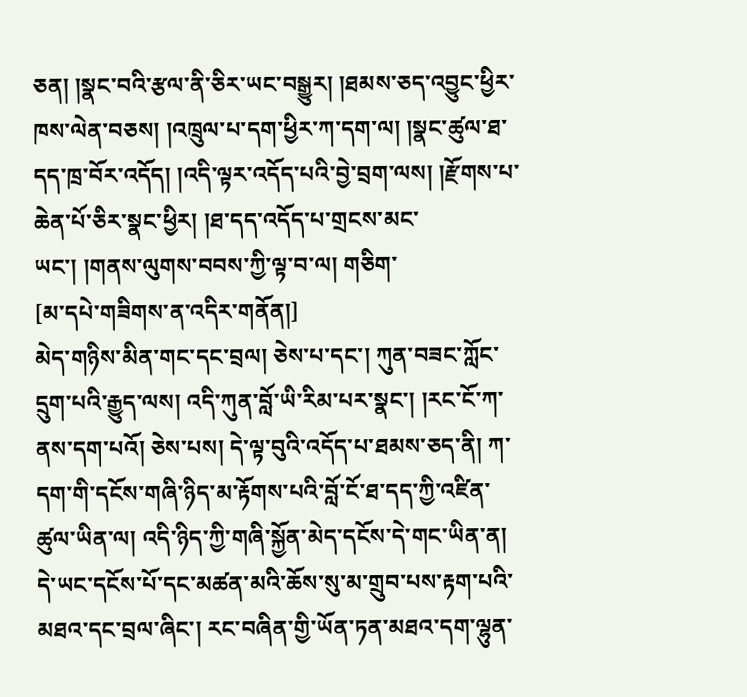ཅན། །སྣང་བའི་རྩལ་ནི་ཅིར་ཡང་བསྒྱུར། །ཐམས་ཅད་འབྱུང་ཕྱིར་ཁས་ལེན་བཅས། །འཁྲུལ་པ་དག་ཕྱིར་ཀ་དག་ལ། །སྣང་ཚུལ་ཐ་དད་ཁྲ་བོར་འདོད། །འདི་ལྟར་འདོད་པའི་བྱེ་བྲག་ལས། །རྫོགས་པ་ཆེན་པོ་ཅིར་སྣང་ཕྱིར། །ཐ་དད་འདོད་པ་གྲངས་མང་ཡང་། །གནས་ལུགས་བབས་ཀྱི་ལྟ་བ་ལ། གཅིག་
[མ་དཔེ་གཟིགས་ན་འདིར་གནོན།]
མེད་གཉིས་མིན་གང་དང་བྲལ། ཅེས་པ་དང་། ཀུན་བཟང་ཀློང་དྲུག་པའི་རྒྱུད་ལས། འདི་ཀུན་བློ་ཡི་རིམ་པར་སྣང་། །རང་ངོ་ཀ་ནས་དག་པའོ། ཅེས་པས། དེ་ལྟ་བུའི་འདོད་པ་ཐམས་ཅད་ནི། ཀ་དག་གི་དངོས་གཞི་ཉིད་མ་རྟོགས་པའི་བློ་ངོ་ཐ་དད་ཀྱི་འཛིན་ཚུལ་ཡིན་ལ། འདི་ཉིད་ཀྱི་གཞི་སྐྱོན་མེད་དངོས་དེ་གང་ཡིན་ན། དེ་ཡང་དངོས་པོ་དང་མཚན་མའི་ཆོས་སུ་མ་གྲུབ་པས་རྟག་པའི་མཐའ་དང་བྲལ་ཞིང་། རང་བཞིན་གྱི་ཡོན་ཏན་མཐའ་དག་ལྷུན་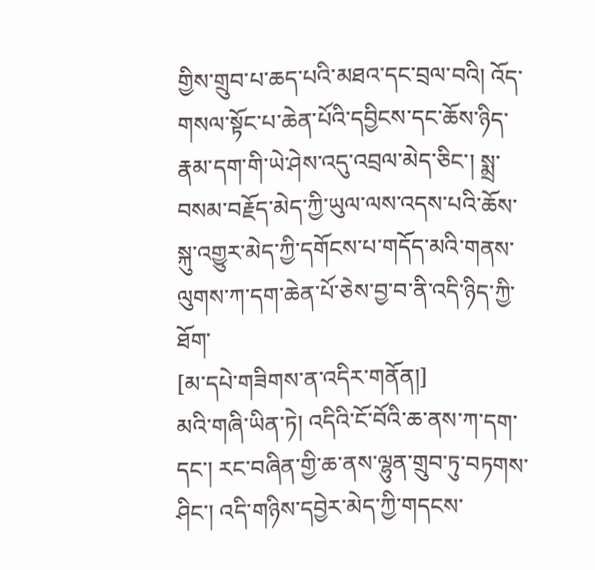གྱིས་གྲུབ་པ་ཆད་པའི་མཐའ་དང་བྲལ་བའི། འོད་གསལ་སྟོང་པ་ཆེན་པོའི་དབྱིངས་དང་ཆོས་ཉིད་རྣམ་དག་གི་ཡེ་ཤེས་འདུ་འབྲལ་མེད་ཅིང་། སྨྲ་བསམ་བརྗོད་མེད་ཀྱི་ཡུལ་ལས་འདས་པའི་ཆོས་སྐུ་འགྱུར་མེད་ཀྱི་དགོངས་པ་གདོད་མའི་གནས་ལུགས་ཀ་དག་ཆེན་པོ་ཅེས་བྱ་བ་ནི་འདི་ཉིད་ཀྱི་ཐོག་
[མ་དཔེ་གཟིགས་ན་འདིར་གནོན།]
མའི་གཞི་ཡིན་ཏེ། འདིའི་ངོ་བོའི་ཆ་ནས་ཀ་དག་དང་། རང་བཞིན་གྱི་ཆ་ནས་ལྷུན་གྲུབ་ཏུ་བཏགས་ཤིང་། འདི་གཉིས་དབྱེར་མེད་ཀྱི་གདངས་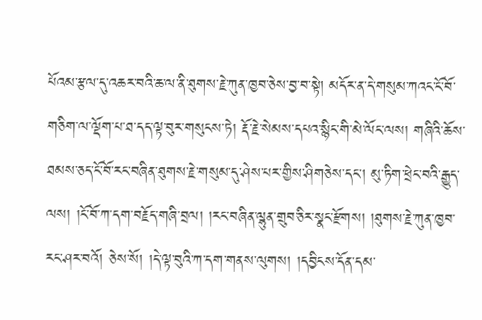པོའམ་རྩལ་དུ་འཆར་བའི་ཆ་ལ་ནི་ཐུགས་རྗེ་ཀུན་ཁྱབ་ཅེས་བྱ་བ་སྟེ། མདོར་ན་དེ་གསུམ་ཀའང་ངོ་བོ་གཅིག་ལ་ལྡོག་པ་ཐ་དད་ལྟ་བུར་གསུངས་ཏེ། རྡོ་རྗེ་སེམས་དཔའ་སྙིང་གི་མེ་ལོང་ལས། གཞིའི་ཆོས་ཐམས་ཅད་ངོ་བོ་རང་བཞིན་ཐུགས་རྗེ་གསུམ་དུ་ཤེས་པར་གྱིས་ཤིགཅེས་དང་། མུ་ཏིག་ཕྲེང་བའི་རྒྱུད་ལས། །ངོ་བོ་ཀ་དག་བརྗོད་གཞི་བྲལ། །རང་བཞིན་ལྷུན་གྲུབ་ཅིར་སྣང་རྫོགས། །ཐུགས་རྗེ་ཀུན་ཁྱབ་རང་ཤར་བའོ། ཅེས་སོ། །དེ་ལྟ་བུའི་ཀ་དག་གནས་ལུགས། །དབྱིངས་དོན་དམ་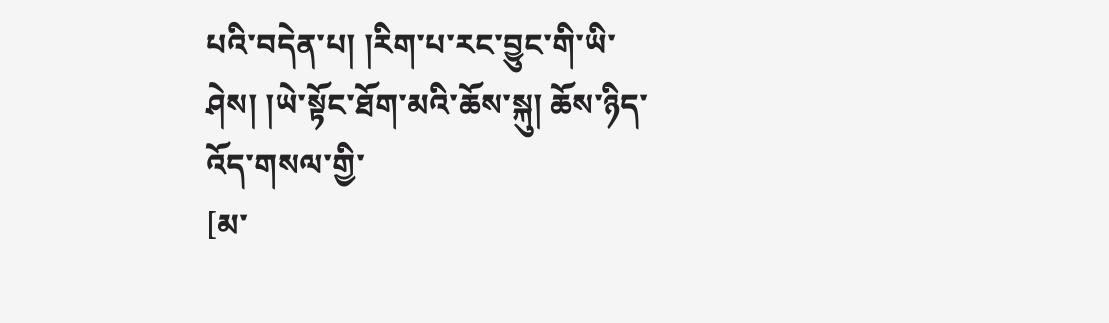པའི་བདེན་པ། །རིག་པ་རང་བྱུང་གི་ཡི་ཤེས། །ཡེ་སྟོང་ཐོག་མའི་ཆོས་སྐུ། ཆོས་ཉིད་འོད་གསལ་གྱི་
[མ་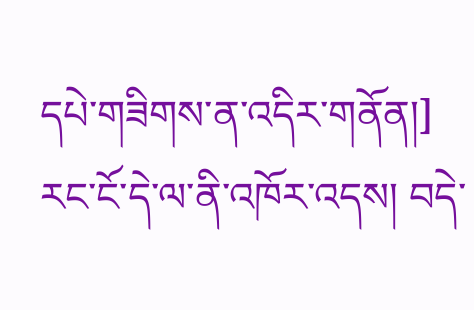དཔེ་གཟིགས་ན་འདིར་གནོན།]
རང་ངོ་དེ་ལ་ནི་འཁོར་འདས། བདེ་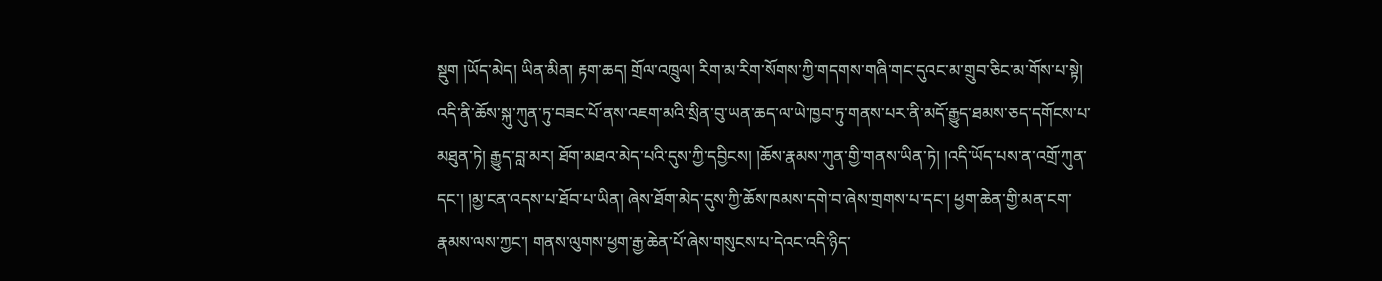སྡུག །ཡོད་མེད། ཡིན་མིན། རྟག་ཆད། གྲོལ་འཁྲུལ། རིག་མ་རིག་སོགས་ཀྱི་གདགས་གཞི་གང་དུའང་མ་གྲུབ་ཅིང་མ་གོས་པ་སྟེ། འདི་ནི་ཆོས་སྐུ་ཀུན་ཏུ་བཟང་པོ་ནས་འཇག་མའི་སྲིན་བུ་ཡན་ཆད་ལ་ཡེ་ཁྱབ་ཏུ་གནས་པར་ནི་མདོ་རྒྱུད་ཐམས་ཅད་དགོངས་པ་མཐུན་ཏེ། རྒྱུད་བླ་མར། ཐོག་མཐའ་མེད་པའི་དུས་ཀྱི་དབྱིངས། །ཆོས་རྣམས་ཀུན་གྱི་གནས་ཡིན་ཏེ། །འདི་ཡོད་པས་ན་འགྲོ་ཀུན་དང་། །མྱ་ངན་འདས་པ་ཐོབ་པ་ཡིན། ཞེས་ཐོག་མེད་དུས་ཀྱི་ཆོས་ཁམས་དགེ་བ་ཞེས་གྲགས་པ་དང་། ཕྱག་ཆེན་གྱི་མན་ངག་རྣམས་ལས་ཀྱང་། གནས་ལུགས་ཕྱག་རྒྱ་ཆེན་པོ་ཞེས་གསུངས་པ་དེའང་འདི་ཉིད་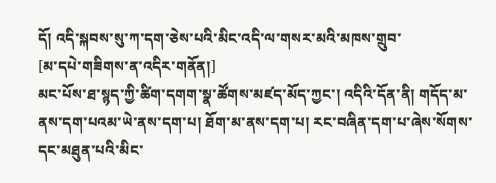དོ། འདི་སྐབས་སུ་ཀ་དག་ཅེས་པའི་མིང་འདི་ལ་གསར་མའི་མཁས་གྲུབ་
[མ་དཔེ་གཟིགས་ན་འདིར་གནོན།]
མང་པོས་ཐ་སྙད་ཀྱི་ཚིག་དགག་སྣ་ཚོགས་མཛད་མོད་ཀྱང་། འདིའི་དོན་ནི། གདོད་མ་ནས་དག་པའམ་ཡེ་ནས་དག་པ། ཐོག་མ་ནས་དག་པ། རང་བཞིན་དག་པ་ཞེས་སོགས་དང་མཐུན་པའི་མིང་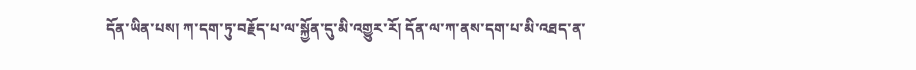དོན་ཡིན་པས། ཀ་དག་ཏུ་བརྗོད་པ་ལ་སྐྱོན་དུ་མི་འགྱུར་རོ། དོན་ལ་ཀ་ནས་དག་པ་མི་འཐད་ན་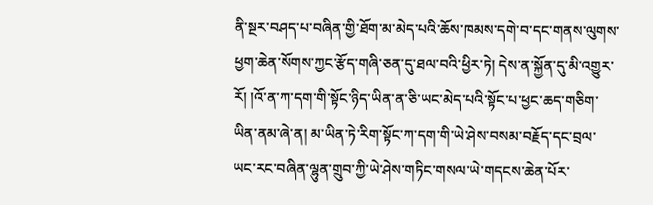ནི་སྔར་བཤད་པ་བཞིན་གྱི་ཐོག་མ་མེད་པའི་ཆོས་ཁམས་དགེ་བ་དང་གནས་ལུགས་ཕྱག་ཆེན་སོགས་ཀྱང་རྩོད་གཞི་ཅན་དུ་ཐལ་བའི་ཕྱིར་ཏེ། དེས་ན་སྐྱོན་དུ་མི་འགྱུར་རོ། །འོ་ན་ཀ་དག་གི་སྟོང་ཉིད་ཡིན་ན་ཅི་ཡང་མེད་པའི་སྟོང་པ་ཕྱང་ཆད་གཅིག་ཡིན་ནམ་ཞེ་ན། མ་ཡིན་ཏེ་རིག་སྟོང་ཀ་དག་གི་ཡེ་ཤེས་བསམ་བརྗོད་དང་བྲལ་ཡང་རང་བཞིན་ལྷུན་གྲུབ་ཀྱི་ཡེ་ཤེས་གཏིང་གསལ་ཡེ་གདངས་ཆེན་པོར་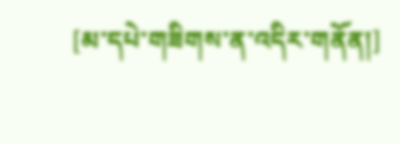[མ་དཔེ་གཟིགས་ན་འདིར་གནོན།]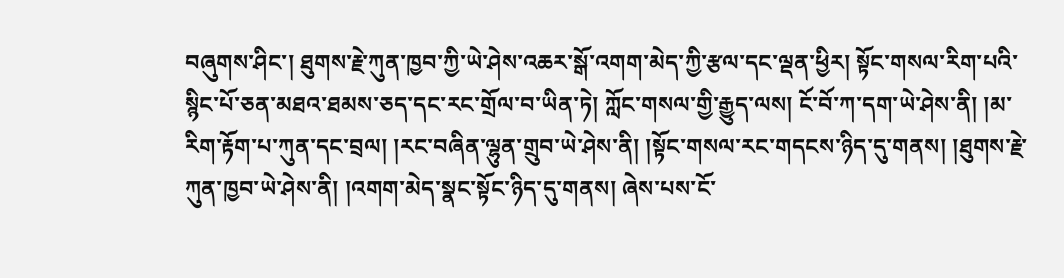བཞུགས་ཤིང་། ཐུགས་རྗེ་ཀུན་ཁྱབ་ཀྱི་ཡེ་ཤེས་འཆར་སྒོ་འགག་མེད་ཀྱི་རྩལ་དང་ལྡན་ཕྱིར། སྟོང་གསལ་རིག་པའི་སྙིང་པོ་ཅན་མཐའ་ཐམས་ཅད་དང་རང་གྲོལ་བ་ཡིན་ཏེ། ཀློང་གསལ་གྱི་རྒྱུད་ལས། ངོ་བོ་ཀ་དག་ཡེ་ཤེས་ནི། །མ་རིག་རྟོག་པ་ཀུན་དང་བྲལ། །རང་བཞིན་ལྷུན་གྲུབ་ཡེ་ཤེས་ནི། །སྟོང་གསལ་རང་གདངས་ཉིད་དུ་གནས། །ཐུགས་རྗེ་ཀུན་ཁྱབ་ཡེ་ཤེས་ནི། །འགག་མེད་སྣང་སྟོང་ཉིད་དུ་གནས། ཞེས་པས་ངོ་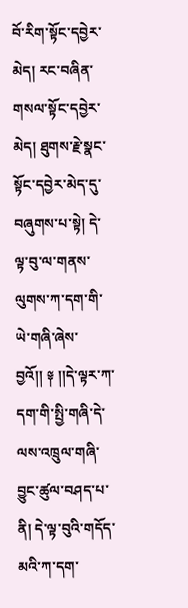བོ་རིག་སྟོང་དབྱེར་མེད། རང་བཞིན་གསལ་སྟོང་དབྱེར་མེད། ཐུགས་རྗེ་སྣང་སྟོང་དབྱེར་མེད་དུ་བཞུགས་པ་སྟེ། དེ་ལྟ་བུ་ལ་གནས་ལུགས་ཀ་དག་གི་ཡེ་གཞི་ཞེས་བྱའོ།། ༈ །།དེ་ལྟར་ཀ་དག་གི་སྤྱི་གཞི་དེ་ལས་འཁྲུལ་གཞི་བྱུང་ཚུལ་བཤད་པ་ནི། དེ་ལྟ་བུའི་གདོད་མའི་ཀ་དག་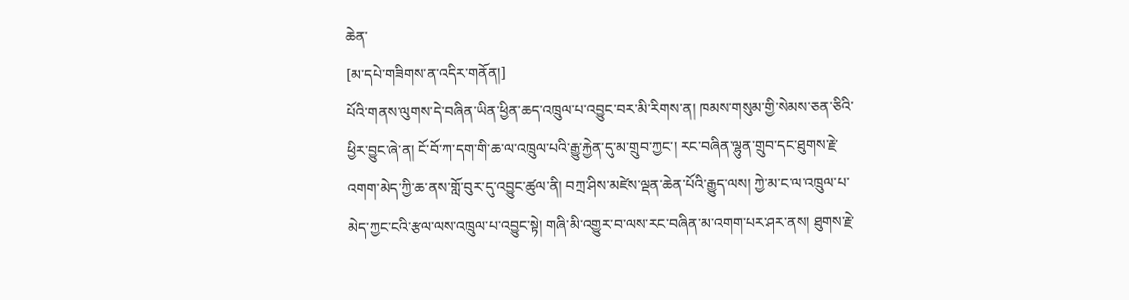ཆེན་
[མ་དཔེ་གཟིགས་ན་འདིར་གནོན།]
པོའི་གནས་ལུགས་དེ་བཞིན་ཡིན་ཕྱིན་ཆད་འཁྲུལ་པ་འབྱུང་བར་མི་རིགས་ན། ཁམས་གསུམ་གྱི་སེམས་ཅན་ཅིའི་ཕྱིར་བྱུང་ཞེ་ན། ངོ་བོ་ཀ་དག་གི་ཆ་ལ་འཁྲུལ་པའི་རྒྱུ་རྐྱེན་དུ་མ་གྲུབ་ཀྱང་། རང་བཞིན་ལྷུན་གྲུབ་དང་ཐུགས་རྗེ་འགག་མེད་ཀྱི་ཆ་ནས་གློ་བུར་དུ་འབྱུང་ཚུལ་ནི། བཀྲ་ཤིས་མཛེས་ལྡན་ཆེན་པོའི་རྒྱུད་ལས། ཀྱེ་མ་ང་ལ་འཁྲུལ་པ་མེད་ཀྱང་ངའི་རྩལ་ལས་འཁྲུལ་པ་འབྱུང་སྟེ། གཞི་མི་འགྱུར་བ་ལས་རང་བཞིན་མ་འགག་པར་ཤར་ནས། ཐུགས་རྗེ་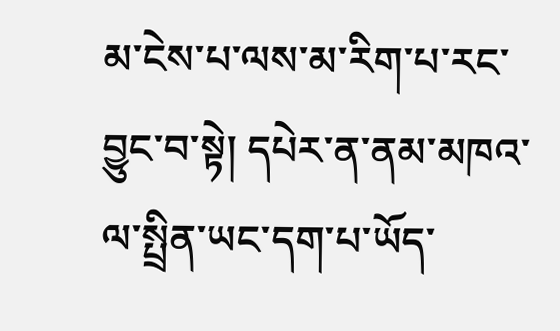མ་ངེས་པ་ལས་མ་རིག་པ་རང་བྱུང་བ་སྟེ། དཔེར་ན་ནམ་མཁའ་ལ་སྤྲིན་ཡང་དག་པ་ཡོད་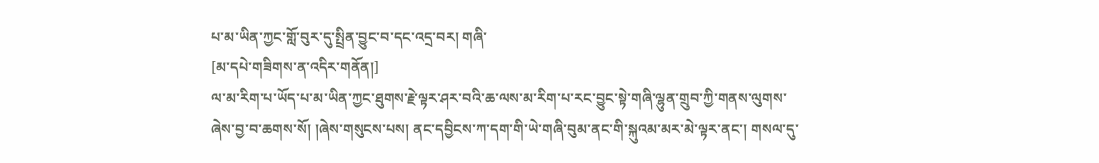པ་མ་ཡིན་ཀྱང་གློ་བུར་དུ་སྤྲིན་བྱུང་བ་དང་འདྲ་བར། གཞི་
[མ་དཔེ་གཟིགས་ན་འདིར་གནོན།]
ལ་མ་རིག་པ་ཡོད་པ་མ་ཡིན་ཀྱང་ཐུགས་རྗེ་ལྟར་ཤར་བའི་ཆ་ལས་མ་རིག་པ་རང་བྱུང་སྟེ་གཞི་ལྷུན་གྲུབ་ཀྱི་གནས་ལུགས་ཞེས་བྱ་བ་ཆགས་སོ། །ཞེས་གསུངས་པས། ནང་དབྱིངས་ཀ་དག་གི་ཡེ་གཞི་བུམ་ནང་གི་སྐུའམ་མར་མེ་ལྟར་ནང་། གསལ་དུ་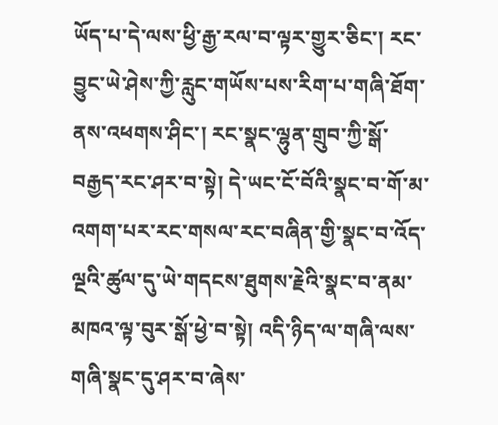ཡོད་པ་དེ་ལས་ཕྱི་རྒྱ་རལ་བ་ལྟར་གྱུར་ཅིང་། རང་བྱུང་ཡེ་ཤེས་ཀྱི་རླུང་གཡོས་པས་རིག་པ་གཞི་ཐོག་ནས་འཕགས་ཤིང་། རང་སྣང་ལྷུན་གྲུབ་ཀྱི་སྒོ་བརྒྱད་རང་ཤར་བ་སྟེ། དེ་ཡང་ངོ་བོའི་སྣང་བ་གོ་མ་འགག་པར་རང་གསལ་རང་བཞིན་གྱི་སྣང་བ་འོད་ལྔའི་ཚུལ་དུ་ཡེ་གདངས་ཐུགས་རྗེའི་སྣང་བ་ནམ་མཁའ་ལྟ་བུར་སྒོ་ཕྱེ་བ་སྟེ། འདི་ཉིད་ལ་གཞི་ལས་གཞི་སྣང་དུ་ཤར་བ་ཞེས་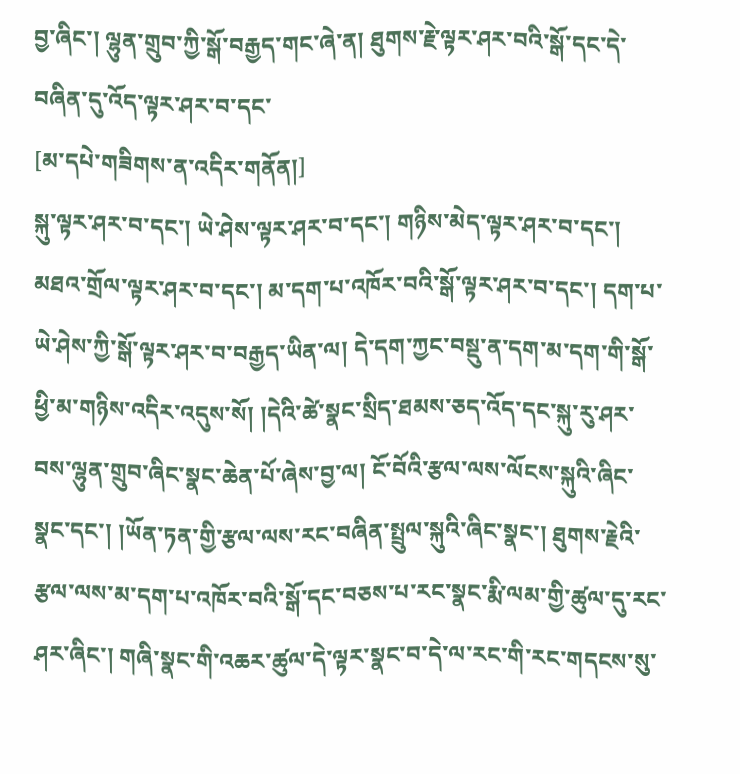བྱ་ཞིང་། ལྷུན་གྲུབ་ཀྱི་སྒོ་བརྒྱད་གང་ཞེ་ན། ཐུགས་རྗེ་ལྟར་ཤར་བའི་སྒོ་དང་དེ་བཞིན་དུ་འོད་ལྟར་ཤར་བ་དང་
[མ་དཔེ་གཟིགས་ན་འདིར་གནོན།]
སྐུ་ལྟར་ཤར་བ་དང་། ཡེ་ཤེས་ལྟར་ཤར་བ་དང་། གཉིས་མེད་ལྟར་ཤར་བ་དང་། མཐའ་གྲོལ་ལྟར་ཤར་བ་དང་། མ་དག་པ་འཁོར་བའི་སྒོ་ལྟར་ཤར་བ་དང་། དག་པ་ཡེ་ཤེས་ཀྱི་སྒོ་ལྟར་ཤར་བ་བརྒྱད་ཡིན་ལ། དེ་དག་ཀྱང་བསྡུ་ན་དག་མ་དག་གི་སྒོ་ཕྱི་མ་གཉིས་འདིར་འདུས་སོ། །དེའི་ཚེ་སྣང་སྲིད་ཐམས་ཅད་འོད་དང་སྐུ་རུ་ཤར་བས་ལྷུན་གྲུབ་ཞིང་སྣང་ཆེན་པོ་ཞེས་བྱ་ལ། ངོ་བོའི་རྩལ་ལས་ལོངས་སྐུའི་ཞིང་སྣང་དང་། །ཡོན་ཏན་གྱི་རྩལ་ལས་རང་བཞིན་སྤྲུལ་སྐུའི་ཞིང་སྣང་། ཐུགས་རྗེའི་རྩལ་ལས་མ་དག་པ་འཁོར་བའི་སྒོ་དང་བཅས་པ་རང་སྣང་རྨི་ལམ་གྱི་ཚུལ་དུ་རང་ཤར་ཞིང་། གཞི་སྣང་གི་འཆར་ཚུལ་དེ་ལྟར་སྣང་བ་དེ་ལ་རང་གི་རང་གདངས་སུ་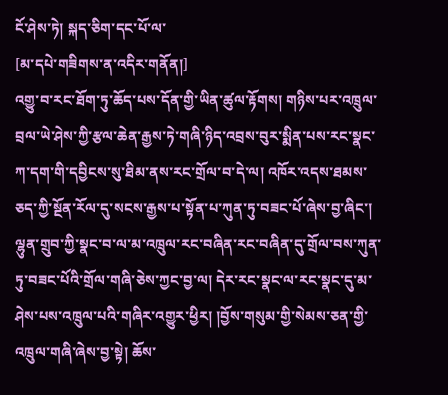ངོ་ཤེས་ཏེ། སྐད་ཅིག་དང་པོ་ལ་
[མ་དཔེ་གཟིགས་ན་འདིར་གནོན།]
འགྱུ་བ་རང་ཐོག་ཏུ་ཆོད་པས་དོན་གྱི་ཡིན་ཚུལ་རྟོགས། གཉིས་པར་འཁྲུལ་བྲལ་ཡེ་ཤེས་ཀྱི་རྩལ་ཆེན་རྒྱས་ཏེ་གཞི་ཉིད་འབྲས་བུར་སྨིན་པས་རང་སྣང་ཀ་དག་གི་དབྱིངས་སུ་ཐིམ་ནས་རང་གྲོལ་བ་དེ་ལ། འཁོར་འདས་ཐམས་ཅད་ཀྱི་སྔོན་རོལ་དུ་སངས་རྒྱས་པ་སྟོན་པ་ཀུན་ཏུ་བཟང་པོ་ཞེས་བྱ་ཞིང་། ལྷུན་གྲུབ་ཀྱི་སྣང་བ་ལ་མ་འཁྲུལ་རང་བཞིན་རང་བཞིན་དུ་གྲོལ་བས་ཀུན་ཏུ་བཟང་པོའི་གྲོལ་གཞི་ཅེས་ཀྱང་བྱ་ལ། དེར་རང་སྣང་ལ་རང་སྣང་དུ་མ་ཤེས་པས་འཁྲུལ་པའི་གཞིར་འགྱུར་ཕྱིར། །བྱོས་གསུམ་གྱི་སེམས་ཅན་གྱི་འཁྲུལ་གཞི་ཞེས་བྱ་སྟེ། ཆོས་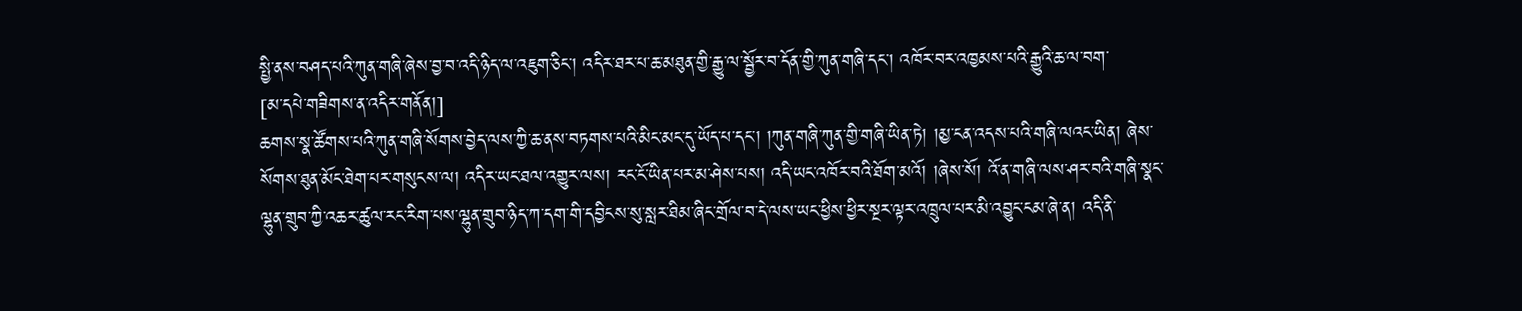སྤྱི་ནས་བཤད་པའི་ཀུན་གཞི་ཞེས་བྱ་བ་འདི་ཉིད་ལ་འཇུག་ཅིང་། འདིར་ཐར་པ་ཆ་མཐུན་གྱི་རྒྱུ་ལ་སྦྱོར་བ་དོན་གྱི་ཀུན་གཞི་དང་། འཁོར་བར་འཁྱམས་པའི་རྒྱུའི་ཆ་ལ་བག་
[མ་དཔེ་གཟིགས་ན་འདིར་གནོན།]
ཆགས་སྣ་ཚོགས་པའི་ཀུན་གཞི་སོགས་བྱེད་ལས་ཀྱི་ཆ་ནས་བཏགས་པའི་མིང་མང་དུ་ཡོད་པ་དང་། །ཀུན་གཞི་ཀུན་གྱི་གཞི་ཡིན་ཏེ། །མྱ་ངན་འདས་པའི་གཞི་ལའང་ཡིན། ཞེས་སོགས་ཐུན་མོང་ཐེག་པར་གསུངས་ལ། འདིར་ཡང་ཐལ་འགྱུར་ལས། རང་ངོ་ཡིན་པར་མ་ཤེས་པས། འདི་ཡང་འཁོར་བའི་ཐོག་མའོ། །ཞེས་སོ། འོ་ན་གཞི་ལས་ཤར་བའི་གཞི་སྣང་ལྷུན་གྲུབ་ཀྱི་འཆར་ཚུལ་རང་རིག་པས་ལྷུན་གྲུབ་ཉིད་ཀ་དག་གི་དབྱིངས་སུ་སླར་ཐིམ་ཞིང་གྲོལ་བ་དེ་ལས་ཡང་ཕྱིས་ཕྱིར་སྔར་ལྟར་འཁྲུལ་པར་མི་འབྱུང་ངམ་ཞེ་ན། འདི་ནི་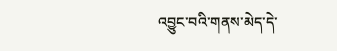འབྱུང་བའི་གནས་མེད་དེ་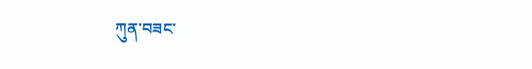ཀུན་བཟང་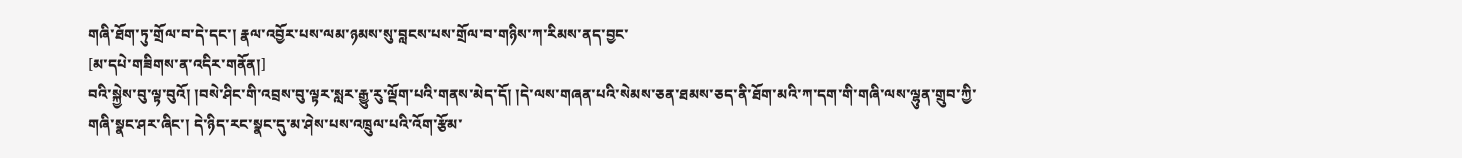གཞི་ཐོག་ཏུ་གྲོལ་བ་དེ་དང་། རྣལ་འབྱོར་པས་ལམ་ཉམས་སུ་བླངས་པས་གྲོལ་བ་གཉིས་ཀ་རིམས་ནད་བྱང་
[མ་དཔེ་གཟིགས་ན་འདིར་གནོན།]
བའི་སྐྱེས་བུ་ལྟ་བུའོ། །བསེ་ཤིང་གི་འབྲས་བུ་ལྟར་སླར་རྒྱུ་རུ་ལྡོག་པའི་གནས་མེད་དོ། །དེ་ལས་གཞན་པའི་སེམས་ཅན་ཐམས་ཅད་ནི་ཐོག་མའི་ཀ་དག་གི་གཞི་ལས་ལྷུན་གྲུབ་ཀྱི་གཞི་སྣང་ཤར་ཞིང་། དེ་ཉིད་རང་སྣང་དུ་མ་ཤེས་པས་འཁྲུལ་པའི་འོག་རྩོམ་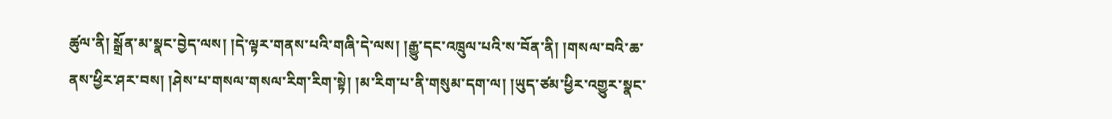ཚུལ་ནི། སྒྲོན་མ་སྣང་བྱེད་ལས། །དེ་ལྟར་གནས་པའི་གཞི་དེ་ལས། །རྒྱུ་དང་འཁྲུལ་པའི་ས་བོན་ནི། །གསལ་བའི་ཆ་ནས་ཕྱིར་ཤར་བས། །ཤེས་པ་གསལ་གསལ་རིག་རིག་སྟེ། །མ་རིག་པ་ནི་གསུམ་དག་ལ། །ཡུད་ཙམ་ཕྱིར་འགྱུར་སྣང་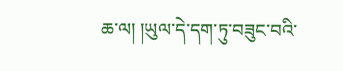ཆ་ལ། །ཡུལ་དེ་དག་ཏུ་བཟུང་བའི་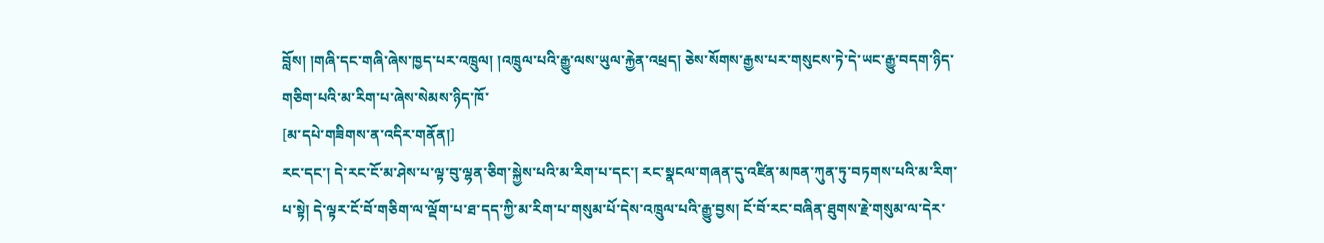བློས། །གཞི་དང་གཞི་ཞེས་ཁྱད་པར་འཁྲུལ། །འཁྲུལ་པའི་རྒྱུ་ལས་ཡུལ་རྐྱེན་འཕྲད། ཅེས་སོགས་རྒྱས་པར་གསུངས་ཏེ་དེ་ཡང་རྒྱུ་བདག་ཉིད་གཅིག་པའི་མ་རིག་པ་ཞེས་སེམས་ཉིད་ཁོ་
[མ་དཔེ་གཟིགས་ན་འདིར་གནོན།]
རང་དང་། དེ་རང་ངོ་མ་ཤེས་པ་ལྟ་བུ་ལྷན་ཅིག་སྐྱེས་པའི་མ་རིག་པ་དང་། རང་སྣངལ་གཞན་དུ་འཛིན་མཁན་ཀུན་ཏུ་བཏགས་པའི་མ་རིག་པ་སྟེ། དེ་ལྟར་ངོ་བོ་གཅིག་ལ་ལྡོག་པ་ཐ་དད་ཀྱི་མ་རིག་པ་གསུམ་པོ་དེས་འཁྲུལ་པའི་རྒྱུ་བྱས། ངོ་བོ་རང་བཞིན་ཐུགས་རྗེ་གསུམ་ལ་དེར་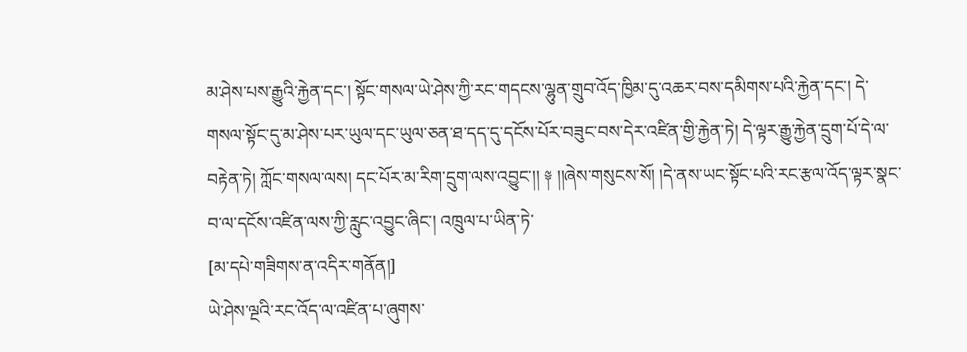མ་ཤེས་པས་རྒྱུའི་རྐྱེན་དང་། སྟོང་གསལ་ཡེ་ཤེས་ཀྱི་རང་གདངས་ལྷུན་གྲུབ་འོད་ཁྱིམ་དུ་འཆར་བས་དམིགས་པའི་རྐྱེན་དང་། དེ་གསལ་སྟོང་དུ་མ་ཤེས་པར་ཡུལ་དང་ཡུལ་ཅན་ཐ་དད་དུ་དངོས་པོར་བཟུང་བས་དེར་འཛིན་གྱི་རྐྱེན་ཏེ། དེ་ལྟར་རྒྱུ་རྐྱེན་དྲུག་པོ་དེ་ལ་བརྟེན་ཏེ། ཀློང་གསལ་ལས། དང་པོར་མ་རིག་དྲུག་ལས་འབྱུང་།། ༈ །།ཞེས་གསུངས་སོ། །དེ་ནས་ཡང་སྟོང་པའི་རང་རྩལ་འོད་ལྟར་སྣང་བ་ལ་དངོས་འཛིན་ལས་ཀྱི་རླུང་འབྱུང་ཞིང་། འཁྲུལ་པ་ཡིན་ཏེ་
[མ་དཔེ་གཟིགས་ན་འདིར་གནོན།]
ཡེ་ཤེས་ལྔའི་རང་འོད་ལ་འཛིན་པ་ཞུགས་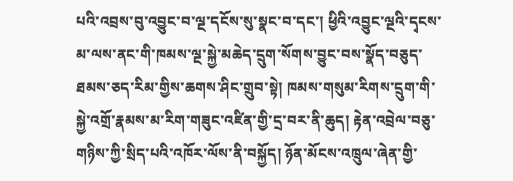པའི་འབྲས་བུ་འབྱུང་བ་ལྔ་དངོས་སུ་སྣང་བ་དང་། ཕྱིའི་འབྱུང་ལྔའི་དྭངས་མ་ལས་ནང་གི་ཁམས་ལྔ་སྐྱེ་མཆེད་དྲུག་སོགས་བྱུང་བས་སྣོད་བཅུད་ཐམས་ཅད་རིམ་གྱིས་ཆགས་ཤིང་གྲུབ་སྟེ། ཁམས་གསུམ་རིགས་དྲུག་གི་སྐྱེ་འགྲོ་རྣམས་མ་རིག་གཟུང་འཛིན་གྱི་དྲ་བར་ནི་ཆུད། རྟེན་འབྲེལ་བཅུ་གཉིས་ཀྱི་སྲིད་པའི་འཁོར་ལོས་ནི་བསྐྱོད། ཉོན་མོངས་འཁྲུལ་ཞེན་གྱི་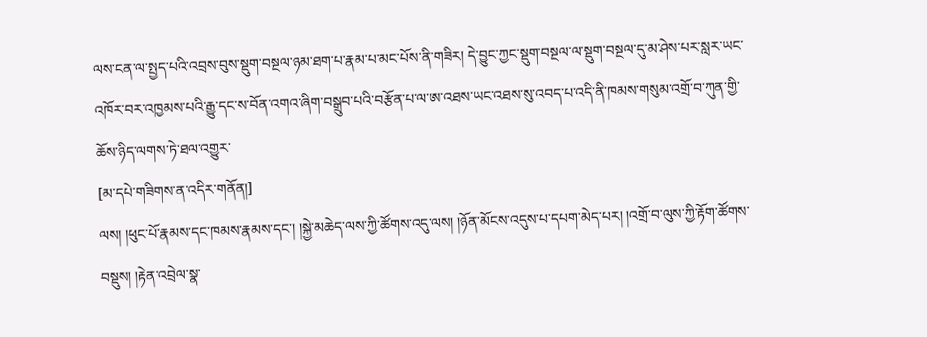ལས་ངན་ལ་སྤྱད་པའི་འབྲས་བུས་སྡུག་བསྔལ་ཉམ་ཐག་པ་རྣམ་པ་མང་པོས་ནི་གཟིར། དེ་བྱུང་ཀྱང་སྡུག་བསྔལ་ལ་སྡུག་བསྔལ་དུ་མ་ཤེས་པར་སླར་ཡང་འཁོར་བར་འཁྱམས་པའི་རྒྱུ་དང་ས་བོན་འགའ་ཞིག་བསྒྲུབ་པའི་བརྩོན་པ་ལ་ཨ་འཐས་ཡང་འཐས་སུ་འབད་པ་འདི་ནི་ཁམས་གསུམ་འགྲོ་བ་ཀུན་གྱི་ཆོས་ཉིད་ལགས་ཏེ་ཐལ་འགྱུར་
[མ་དཔེ་གཟིགས་ན་འདིར་གནོན།]
ལས། །ཕུང་པོ་རྣམས་དང་ཁམས་རྣམས་དང་། །སྐྱེ་མཆེད་ལས་ཀྱི་ཚོགས་འདུ་ལས། །ཉོན་མོངས་འདུས་པ་དཔག་མེད་པར། །འགྲོ་བ་ལུས་ཀྱི་རྟོག་ཚོགས་བསྡུས། །རྟེན་འབྲེལ་སྣ་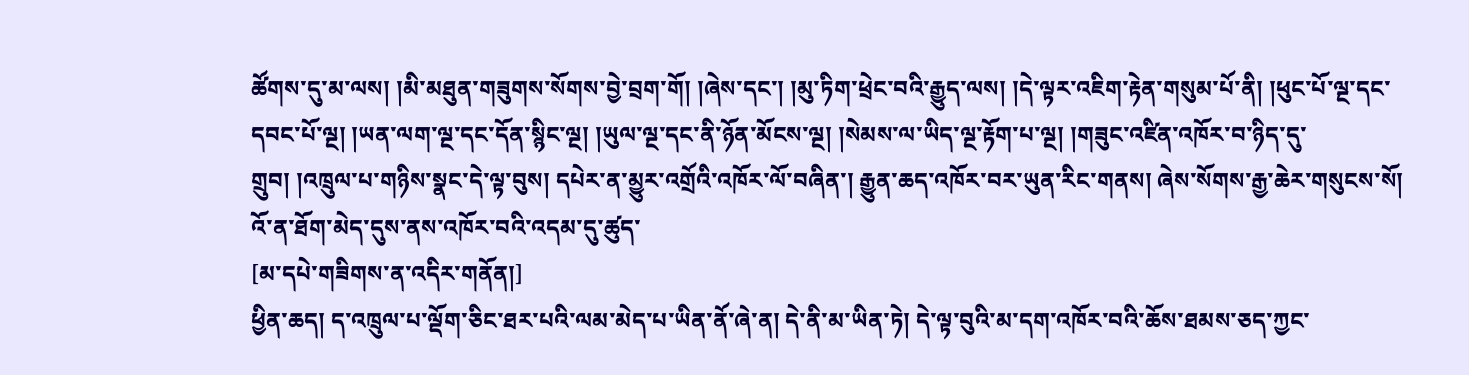ཚོགས་དུ་མ་ལས། །མི་མཐུན་གཟུགས་སོགས་བྱེ་བྲག་གོ། །ཞེས་དང་། །མུ་ཏིག་ཕྲེང་བའི་རྒྱུད་ལས། །དེ་ལྟར་འཇིག་རྟེན་གསུམ་པོ་ནི། །ཕུང་པོ་ལྔ་དང་དབང་པོ་ལྔ། །ཡན་ལག་ལྔ་དང་དོན་སྙིང་ལྔ། །ཡུལ་ལྔ་དང་ནི་ཉོན་མོངས་ལྔ། །སེམས་ལ་ཡིད་ལྔ་རྟོག་པ་ལྔ། །གཟུང་འཛིན་འཁོར་བ་ཉིད་དུ་གྲུབ། །འཁྲུལ་པ་གཉིས་སྣང་དེ་ལྟ་བུས། དཔེར་ན་མྱུར་འགྲོའི་འཁོར་ལོ་བཞིན་། རྒྱུན་ཆད་འཁོར་བར་ཡུན་རིང་གནས། ཞེས་སོགས་རྒྱ་ཆེར་གསུངས་སོ། འོ་ན་ཐོག་མེད་དུས་ནས་འཁོར་བའི་འདམ་དུ་ཚུད་
[མ་དཔེ་གཟིགས་ན་འདིར་གནོན།]
ཕྱིན་ཆད། ད་འཁྲུལ་པ་ལྡོག་ཅིང་ཐར་པའི་ལམ་མེད་པ་ཡིན་ནོ་ཞེ་ན། དེ་ནི་མ་ཡིན་ཏེ། དེ་ལྟ་བུའི་མ་དག་འཁོར་བའི་ཆོས་ཐམས་ཅད་ཀྱང་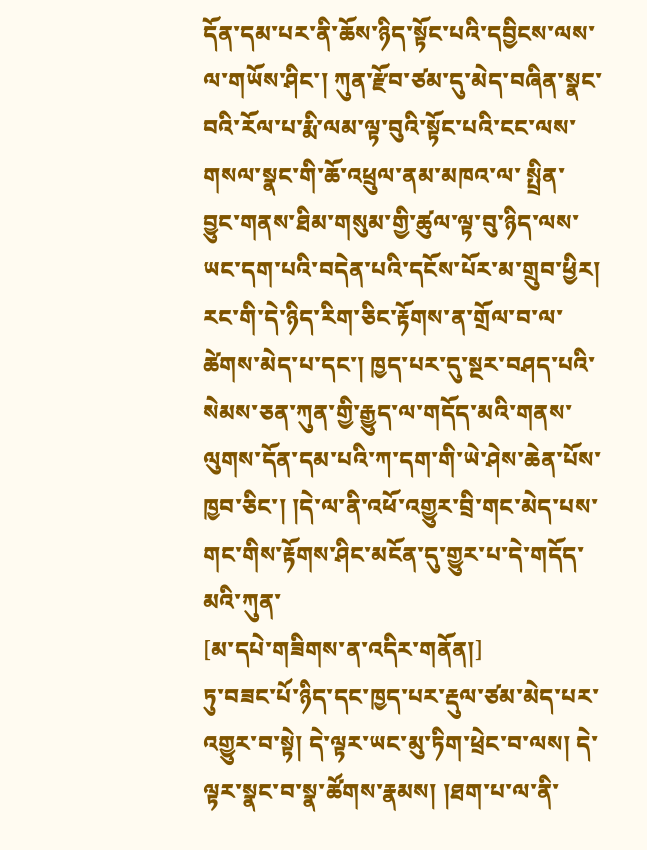དོན་དམ་པར་ནི་ཆོས་ཉིད་སྟོང་པའི་དབྱིངས་ལས་ལ་གཡོས་ཤིང་། ཀུན་རྫོབ་ཙམ་དུ་མེད་བཞིན་སྣང་བའི་རོལ་པ་རྨི་ལམ་ལྟ་བུའི་སྟོང་པའི་ངང་ལས་གསལ་སྣང་གི་ཆོ་འཕྲུལ་ནམ་མཁའ་ལ་ སྤྲིན་ བྱུང་གནས་ཐིམ་གསུམ་གྱི་ཚུལ་ལྟ་བུ་ཉིད་ལས་ཡང་དག་པའི་བདེན་པའི་དངོས་པོར་མ་གྲུབ་ཕྱིར། རང་གི་དེ་ཉིད་རིག་ཅིང་རྟོགས་ན་གྲོལ་བ་ལ་ཚེགས་མེད་པ་དང་། ཁྱད་པར་དུ་སྔར་བཤད་པའི་སེམས་ཅན་ཀུན་གྱི་རྒྱུད་ལ་གདོད་མའི་གནས་ལུགས་དོན་དམ་པའི་ཀ་དག་གི་ཡེ་ཤེས་ཆེན་པོས་ཁྱབ་ཅིང་། །དེ་ལ་ནི་འཕོ་འགྱུར་བྲི་གང་མེད་པས་གང་གིས་རྟོགས་ཤིང་མངོན་དུ་གྱུར་པ་དེ་གདོད་མའི་ཀུན་
[མ་དཔེ་གཟིགས་ན་འདིར་གནོན།]
ཏུ་བཟང་པོ་ཉིད་དང་ཁྱད་པར་རྡུལ་ཙམ་མེད་པར་འགྱུར་བ་སྟེ། དེ་ལྟར་ཡང་མུ་ཏིག་ཕྲེང་བ་ལས། དེ་ལྟར་སྣང་བ་སྣ་ཚོགས་རྣམས། །ཐག་པ་ལ་ནི་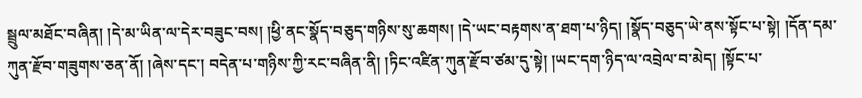སྦྲུལ་མཐོང་བཞིན། །དེ་མ་ཡིན་ལ་དེར་བཟུང་བས། །ཕྱི་ནང་སྣོད་བཅུད་གཉིས་སུ་ཆགས། །དེ་ཡང་བརྟགས་ན་ཐག་པ་ཉིད། །སྣོད་བཅུད་ཡེ་ནས་སྟོང་པ་སྟེ། །དོན་དམ་ཀུན་རྫོབ་གཟུགས་ཅན་ནོ། །ཞེས་དང་། བདེན་པ་གཉིས་ཀྱི་རང་བཞིན་ནི། །ཏིང་འཛིན་ཀུན་རྫོབ་ཙམ་དུ་སྟེ། །ཡང་དག་ཉིད་ལ་འབྲེལ་བ་མེད། །སྟོང་པ་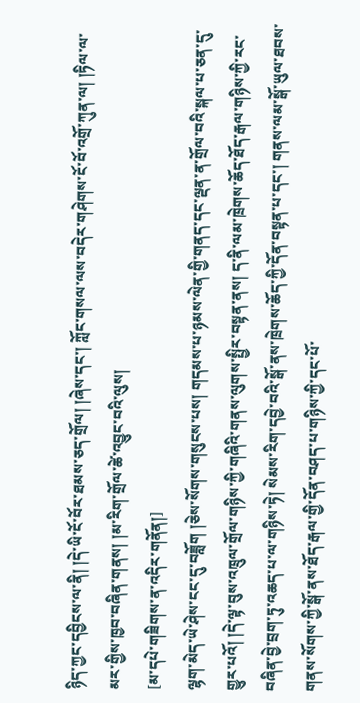ཉིད་ཀྱང་དབྱིངས་ལ་ནི། །དེ་ཡི་ངོ་བོར་ཐམས་ཅད་གྲོལ། །ཞེས་དང་། ཀློང་གསལ་ལས་བདེར་གཤེགས་ངོ་བོ་འགྲོ་ཀུན་ལ། །ཏིལ་ལ་མར་གྱིས་ཁྱབ་བཞིན་གནས། །མ་རིག་གྲོལ་ཚེ་འབྱུང་བའི་ལུས།
[མ་དཔེ་གཟིགས་ན་འདིར་གནོན།]
ལྷག་མེད་ཡེ་ཤེས་ངང་དུ་བཟློག །ཅེས་སོགས་གསུངས་པས། གདམས་པ་ཉམས་ལེན་གྱི་གནད་དང་ལྡན་ན་གྲོལ་བའི་སྐལ་པ་ཅན་དུ་གྱུར་པའོ། །དེ་ལྟ་བུས་འཁྲུལ་གྲོལ་གཉིས་ཀྱི་གཞིའི་གནས་ལུགས་སྤྱིར་བསྟན་ནས། ད་ནི་ལམ་ཁྲེགས་ཆོད་ཐོད་རྒལ་གཉིས་ཀྱི་རང་བཞིན་བྱེ་བྲག་ཏུ་འཆད་པ་ལ་གཉིས་ཏེ། སེམས་རིག་དབྱེ་བའི་སྒོ་ནས་ཁྲེགས་ཆོད་ཀྱི་དོན་བསྟན་པ་དང་། གནས་ལམ་སྒོ་ཡུལ་ཐབས་གནས་སོགས་ཀྱི་སྒོ་ནས་ཐོད་རྒལ་གྱི་དོན་བཤད་པ་གཉིས་ཀྱི་དང་པོ་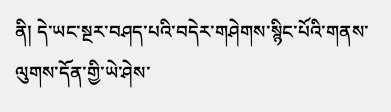ནི། དེ་ཡང་སྔར་བཤད་པའི་བདེར་གཤེགས་སྙིང་པོའི་གནས་ལུགས་དོན་གྱི་ཡེ་ཤེས་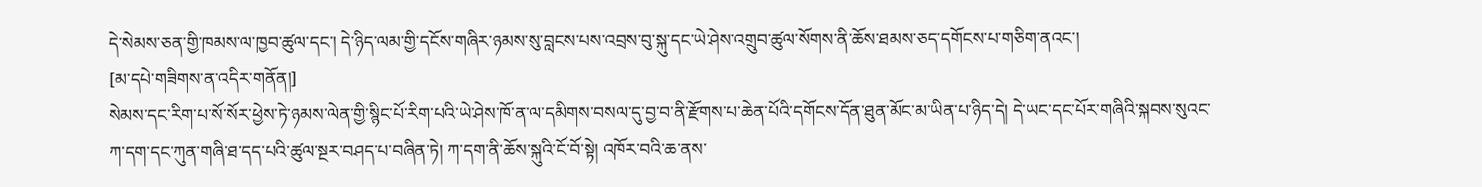དེ་སེམས་ཅན་གྱི་ཁམས་ལ་ཁྱབ་ཚུལ་དང་། དེ་ཉིད་ལམ་གྱི་དངོས་གཞིར་ཉམས་སུ་བླངས་པས་འབྲས་བུ་སྐུ་དང་ཡེ་ཤེས་འགྲུབ་ཚུལ་སོགས་ནི་ཆོས་ཐམས་ཅད་དགོངས་པ་གཅིག་ནའང་།
[མ་དཔེ་གཟིགས་ན་འདིར་གནོན།]
སེམས་དང་རིག་པ་སོ་སོར་ཕྱེས་ཏེ་ཉམས་ལེན་གྱི་སྙིང་པོ་རིག་པའི་ཡེ་ཤེས་ཁོ་ན་ལ་དམིགས་བསལ་དུ་བྱ་བ་ནི་རྫོགས་པ་ཆེན་པོའི་དགོངས་དོན་ཐུན་མོང་མ་ཡིན་པ་ཉིད་དེ། དེ་ཡང་དང་པོར་གཞིའི་སྐབས་སུའང་ཀ་དག་དང་ཀུན་གཞི་ཐ་དད་པའི་ཚུལ་སྔར་བཤད་པ་བཞིན་ཏེ། ཀ་དག་ནི་ཆོས་སྐུའི་ངོ་བོ་སྟེ། འཁོར་བའི་ཆ་ནས་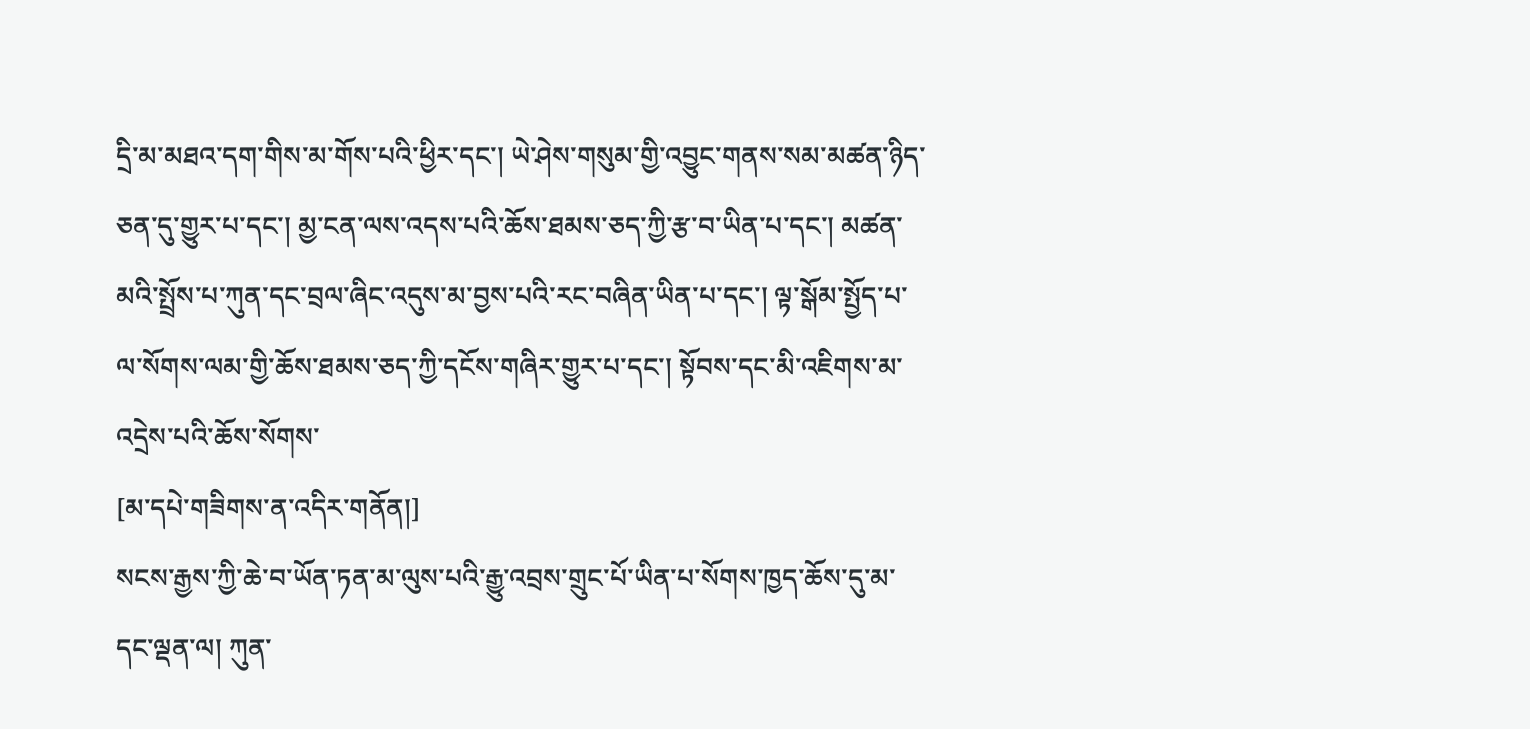དྲི་མ་མཐའ་དག་གིས་མ་གོས་པའི་ཕྱིར་དང་། ཡེ་ཤེས་གསུམ་གྱི་འབྱུང་གནས་སམ་མཚན་ཉིད་ཅན་དུ་གྱུར་པ་དང་། མྱ་ངན་ལས་འདས་པའི་ཆོས་ཐམས་ཅད་ཀྱི་རྩ་བ་ཡིན་པ་དང་། མཚན་མའི་སྤྲོས་པ་ཀུན་དང་བྲལ་ཞིང་འདུས་མ་བྱས་པའི་རང་བཞིན་ཡིན་པ་དང་། ལྟ་སྒོམ་སྤྱོད་པ་ལ་སོགས་ལམ་གྱི་ཆོས་ཐམས་ཅད་ཀྱི་དངོས་གཞིར་གྱུར་པ་དང་། སྟོབས་དང་མི་འཇིགས་མ་འདྲེས་པའི་ཆོས་སོགས་
[མ་དཔེ་གཟིགས་ན་འདིར་གནོན།]
སངས་རྒྱས་ཀྱི་ཆེ་བ་ཡོན་ཏན་མ་ལུས་པའི་རྒྱུ་འབྲས་གྲུང་པོ་ཡིན་པ་སོགས་ཁྱད་ཆོས་དུ་མ་དང་ལྡན་ལ། ཀུན་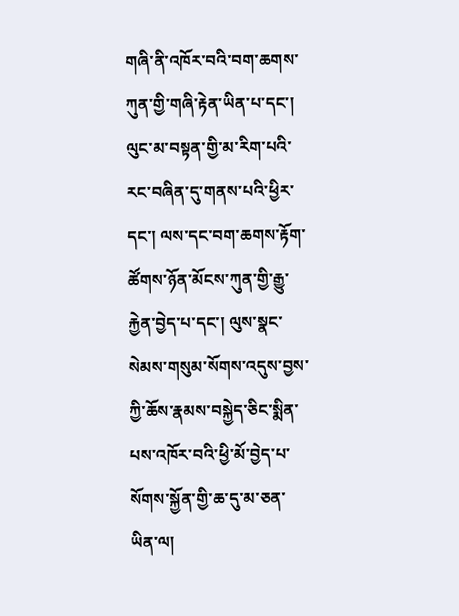གཞི་ནི་འཁོར་བའི་བག་ཆགས་ཀུན་གྱི་གཞི་རྟེན་ཡིན་པ་དང་། ལུང་མ་བསྟན་གྱི་མ་རིག་པའི་རང་བཞིན་དུ་གནས་པའི་ཕྱིར་དང་། ལས་དང་བག་ཆགས་རྟོག་ཚོགས་ཉོན་མོངས་ཀུན་གྱི་རྒྱུ་རྐྱེན་བྱེད་པ་དང་། ལུས་སྣང་སེམས་གསུམ་སོགས་འདུས་བྱས་ཀྱི་ཆོས་རྣམས་བསྐྱེད་ཅིང་སྨིན་པས་འཁོར་བའི་ཕྱི་མོ་བྱེད་པ་སོགས་སྐྱོན་གྱི་ཆ་དུ་མ་ཅན་ཡིན་ལ།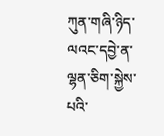ཀུན་གཞི་ཉིད་ལའང་དབྱེ་ན་ལྷན་ཅིག་སྐྱེས་པའི་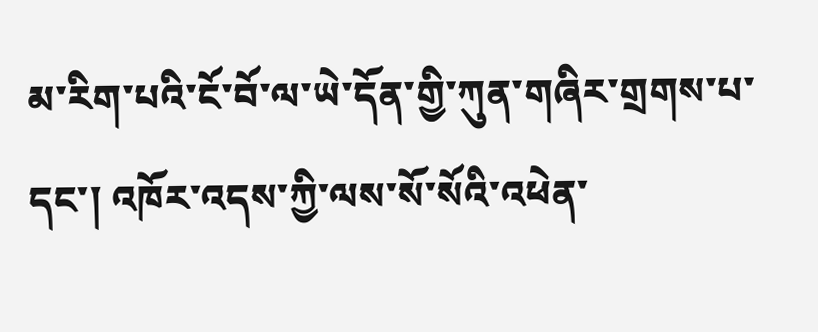མ་རིག་པའི་ངོ་བོ་ལ་ཡེ་དོན་གྱི་ཀུན་གཞིར་གྲགས་པ་དང་། འཁོར་འདས་ཀྱི་ལས་སོ་སོའི་འཕེན་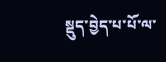སྡུད་བྱེད་པ་པོ་ལ་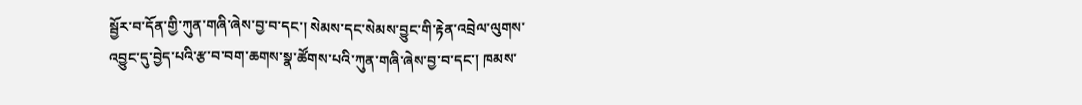སྦྱོར་བ་དོན་གྱི་ཀུན་གཞི་ཞེས་བྱ་བ་དང་། སེམས་དང་སེམས་བྱུང་གི་རྟེན་འབྲེལ་ལུགས་འབྱུང་དུ་བྱེད་པའི་རྩ་བ་བག་ཆགས་སྣ་ཚོགས་པའི་ཀུན་གཞི་ཞེས་བྱ་བ་དང་། ཁམས་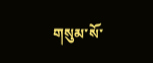གསུམ་སོ་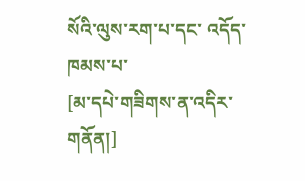སོའི་ལུས་རག་པ་དང་ འདོད་ཁམས་པ་
[མ་དཔེ་གཟིགས་ན་འདིར་གནོན།]